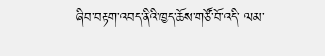ཞིབ་བརྟག་འབད་ནིའི་ཁྱད་ཆོས་གཙོ་བོ་འདི་ ལམ་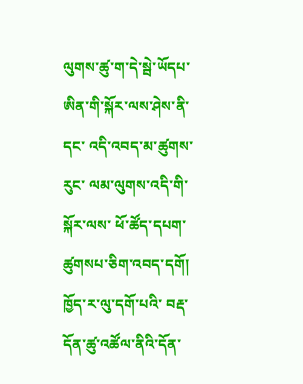ལུགས་ཚུ་ག་དེ་སྦེ་ཡོདཔ་ཨིན་གི་སྐོར་ལས་ཤེས་ནི་དང་ འདི་འབད་མ་ཚུགས་རུང་ ལམ་ལུགས་འདི་གི་སྐོར་ལས་ ཕོ་ཚོད་དཔག་ཚུགསཔ་ཅིག་འབད་དགོ། ཁྱོད་ར་ལུ་དགོ་པའི་ བརྡ་དོན་ཚུ་འཚོལ་ནིའི་དོན་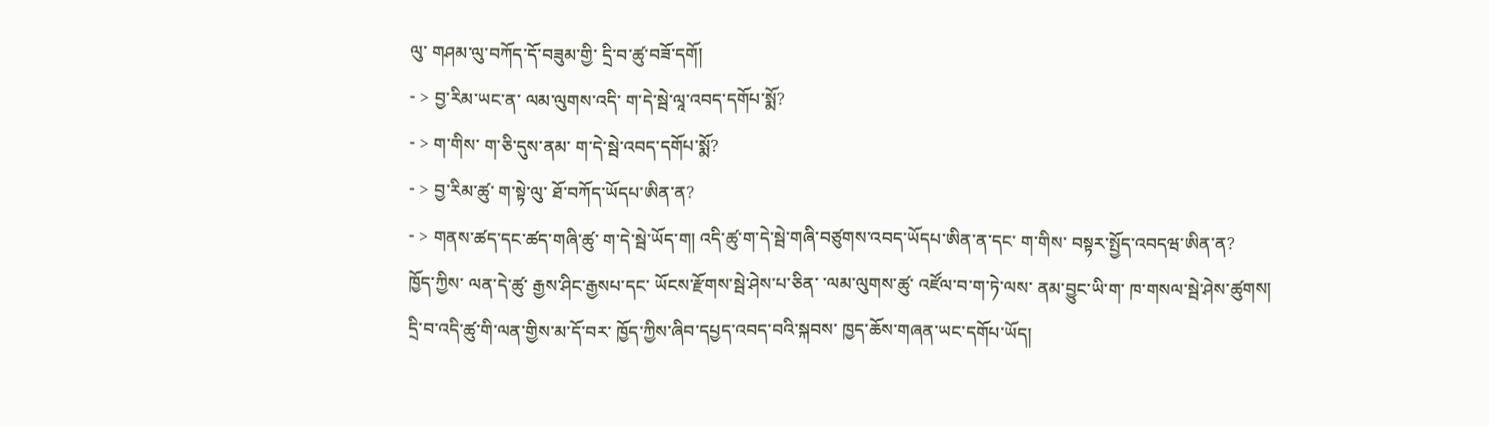ལུ་ གཤམ་ལུ་བཀོད་དོ་བཟུམ་གྱི་ དྲི་བ་ཚུ་བཟོ་དགོ།
- > བྱ་རིམ་ཡང་ན་ ལམ་ལུགས་འདི་ ག་དེ་སྦེ་ལཱ་འབད་དགོཔ་སྨོ?
- > ག་གིས་ ག་ཅི་དུས་ནམ་ ག་དེ་སྦེ་འབད་དགོཔ་སྨོ?
- > བྱ་རིམ་ཚུ་ ག་སྟེ་ལུ་ ཐོ་བཀོད་ཡོདཔ་ཨིན་ན?
- > གནས་ཚད་དང་ཚད་གཞི་ཚུ་ ག་དེ་སྦེ་ཡོད་ག། འདི་ཚུ་ག་དེ་སྦེ་གཞི་བཙུགས་འབད་ཡོདཔ་ཨིན་ན་དང་ ག་གིས་ བསྟར་སྤྱོད་འབདཝ་ཨིན་ན?
ཁྱོད་ཀྱིས་ ལན་དེ་ཚུ་ རྒྱས་ཤིང་རྒྱསཔ་དང་ ཡོངས་རྫོགས་སྦེ་ཤེས་པ་ཅིན་ ་ལམ་ལུགས་ཚུ་ འཛོལ་བ་ག་ཏེ་ལས་ ནམ་བྱུང་ཡི་ག་ ཁ་གསལ་སྦེ་ཤེས་ཚུགས།
དྲི་བ་འདི་ཚུ་གི་ལན་གྱིས་མ་དོ་བར་ ཁྱོད་ཀྱིས་ཞིབ་དཔྱད་འབད་བའི་སྐབས་ ཁྱད་ཆོས་གཞན་ཡང་དགོཔ་ཡོད།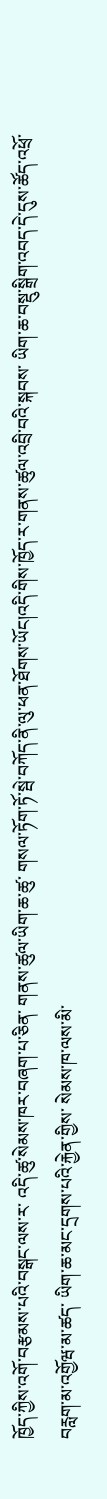ཁྱོད་ཀྱིས་འགོ་བརྩམས་པའི་བསྒང་ལས་ར་ འདི་ཚུ་སེམས་ཁར་བཞག་པ་ཅིན་ གནས་ཚུལ་ཡིག་ཆ་ཚུ་ གསལ་ཏོག་ཏོ་སྦེ་བཀོད་ནི་ལུ་ཕན་ཐོགས་ཡོང།འདི་གིས་ཁྱོད་ར་གནས་ཚུལ་འབྲི་བའི་སྐབས་ ཡིག་ཆ་བསྡུ་སྒྲིག་འབད་དེ་དུས་ཚོད་འཕྲོ་བརླག་མ་འགྱོཝ་མ་ཚད་ ཡིག་ཆ་མང་དྲགས་པའི་རྐྱེན་གྱིས་ སེམས་ཁ་ལས་མི་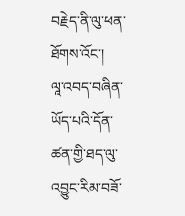བརྗེད་ནི་ལུ་ཕན་ཐོགས་འོང་།
ལཱ་འབད་བཞིན་ཡོད་པའི་དོན་ཚན་གྱི་ཐད་ལུ་ འབྱུང་རིམ་བཟོ་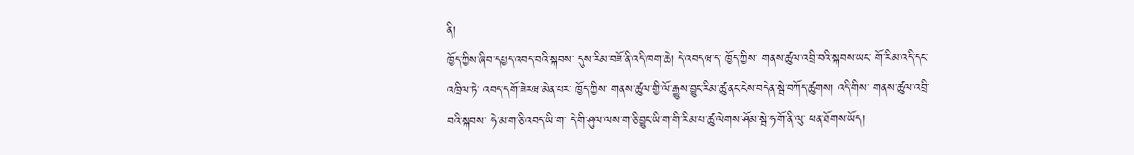ནི།
ཁྱོད་ཀྱིས་ཞིབ་དཔྱད་འབད་བའི་སྐབས་ དུས་རིམ་བཟོ་ནི་འདི་ཁག་ཆེ། དེ་འབདཝ་ད་ ཁྱོད་ཀྱིས་ གནས་ཚུལ་འབྲི་བའི་སྐབས་ཡང་ གོ་རིམ་འདི་དང་འཁྲིལ་ཏེ་ འབད་དགོ་ཟེརཝ་མེན་པར་ ཁྱོད་ཀྱིས་ གནས་ཚུལ་གྱི་ལོ་རྒྱུས་བྱུང་རིམ་ཚུ་ནང་ངེས་བདེན་སྦེ་བཀོད་ཚུགས། འདི་གིས་ གནས་ཚུལ་འབྲི་བའི་སྐབས་ ཧེ་མ་ག་ཅི་འབད་ཡི་ག་ དེ་གི་ཤུལ་ལས་ག་ཅི་བྱུང་ཡི་ག་གི་རིམ་པ་ཚུ་ལེགས་ཤོམ་སྦེ་ཧ་གོ་ནི་ལུ་ ཕན་ཐོགས་ཡོད།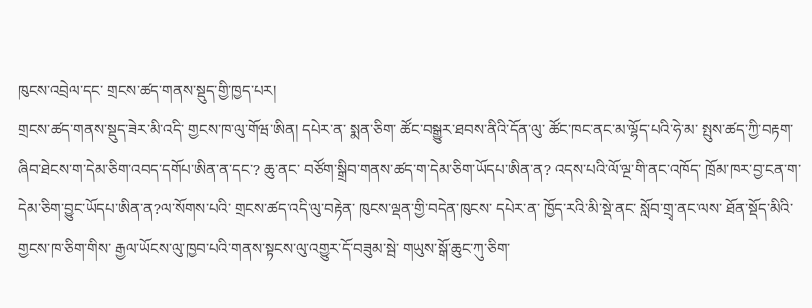ཁུངས་འབྲེལ་དང་ གྲངས་ཚད་གནས་སྡུད་གྱི་ཁྱད་པར།
གྲངས་ཚད་གནས་སྡུད་ཟེར་མི་འདི་ གྱངས་ཁ་ལུ་གོཝ་ཨིན། དཔེར་ན་ སྨན་ཅིག་ ཚོང་བསྒྱུར་ཐབས་ནིའི་དོན་ལུ་ ཚོང་ཁང་ནང་མ་ལྷོད་པའི་ཧེ་མ་ སྤུས་ཚད་ཀྱི་བརྟག་ཞིབ་ཐེངས་ག་དེམ་ཅིག་འབད་དགོཔ་ཨིན་ན་དང་? ཆུ་ནང་ བཙོག་སྒྲིབ་གནས་ཚད་ག་དེམ་ཅིག་ཡོདཔ་ཨིན་ན? འདས་པའི་ལོ་ལྔ་གི་ནང་འཁོད་ ཁྲོམ་ཁར་བྱ་ངན་ག་དེམ་ཅིག་བྱུང་ཡོདཔ་ཨིན་ན?ལ་སོགས་པའི་ གྲངས་ཚད་འདི་ལུ་བརྟེན་ ཁུངས་ལྡན་གྱི་བདེན་ཁུངས་ དཔེར་ན་ ཁྱོད་རའི་མི་སྡེ་ནང་ སློབ་གྲྭ་ནང་ལས་ ཐོན་སྡོད་མིའི་གྱངས་ཁ་ཅིག་གིས་ རྒྱལ་ཡོངས་ལུ་ཁྱབ་པའི་གནས་སྟངས་ལུ་འགྱུར་དོ་བཟུམ་སྦེ་ གཡུས་སྒོ་ཆུང་ཀུ་ཅིག་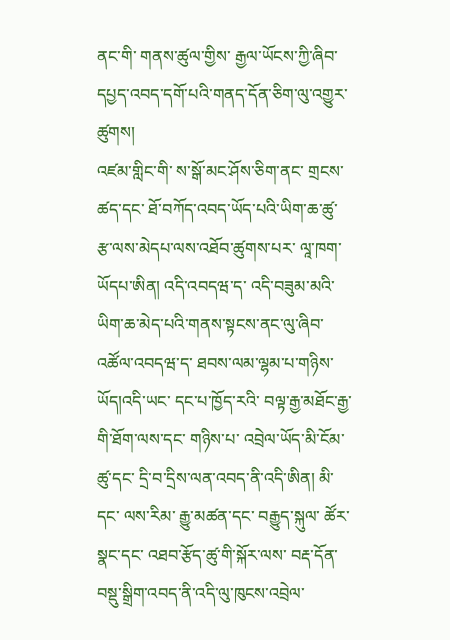ནང་གི་ གནས་ཚུལ་གྱིས་ རྒྱལ་ཡོངས་ཀྱི་ཞིབ་དཔྱད་འབད་དགོ་པའི་གནད་དོན་ཅིག་ལུ་འགྱུར་ཚུགས།
འཛམ་གླིང་གི་ ས་སྒོ་མང་ཤོས་ཅིག་ནང་ གྲངས་ཚད་དང་ ཐོ་བཀོད་འབད་ཡོད་པའི་ཡིག་ཆ་ཚུ་ རྩ་ལས་མེདཔ་ལས་འཐོབ་ཚུགས་པར་ ལཱ་ཁག་ཡོདཔ་ཨིན། འདི་འབདཝ་ད་ འདི་བཟུམ་མའི་ ཡིག་ཆ་མེད་པའི་གནས་སྟངས་ནང་ལུ་ཞིབ་འཚོལ་འབདཝ་ད་ ཐབས་ལམ་ལྷམ་པ་གཉིས་ཡོད།འདི་ཡང་ དང་པ་ཁྱོད་རའི་ བལྟ་རྒྱ་མཐོང་རྒྱ་གི་ཐོག་ལས་དང་ གཉིས་པ་ འབྲེལ་ཡོད་མི་ངོམ་ཚུ་དང་ དྲི་བ་དྲིས་ལན་འབད་ནི་འདི་ཨིན། མི་དང་ ལས་རིམ་ རྒྱུ་མཚན་དང་ བརྒྱུད་སྐུལ་ ཚོར་སྣང་དང་ འཐབ་རྩོད་ཚུ་གི་སྐོར་ལས་ བརྡ་དོན་བསྡུ་སྒྲིག་འབད་ནི་འདི་ལུ་ཁུངས་འབྲེལ་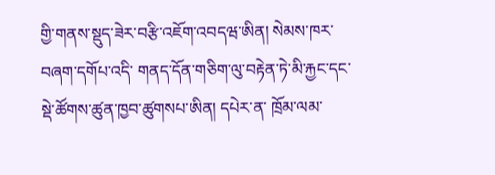གྱི་གནས་སྡུད་ཟེར་བརྩི་འཇོག་འབདཝ་ཨིན། སེམས་ཁར་བཞག་དགོཔ་འདི་ གནད་དོན་གཅིག་ལུ་བརྟེན་ཏེ་མི་རྐྱང་དང་ སྡེ་ཚོགས་ཚུན་ཁྱབ་ཚུགསཔ་ཨིན། དཔེར་ན་ ཁྲོམ་ལམ་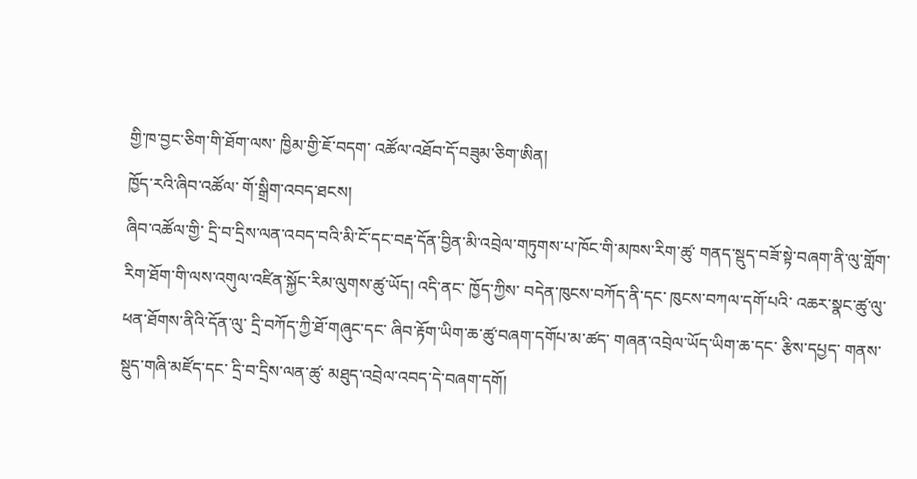གྱི་ཁ་བྱང་ཅིག་གི་ཐོག་ལས་ ཁྱིམ་གྱི་ཇོ་བདག་ འཚོལ་འཐོབ་དོ་བཟུམ་ཅིག་ཨིན།
ཁྱོད་རའི་ཞིབ་འཚོལ་ གོ་སྒྲིག་འབད་ཐངས།
ཞིབ་འཚོལ་གྱི་ དྲི་བ་དྲིས་ལན་འབད་བའི་མི་ངོ་དང་བརྡ་དོན་བྱིན་མི་འབྲེལ་གཏུགས་པ་ཁོང་གི་མཁས་རིག་ཚུ་ གནད་སྡུད་བཟོ་སྟེ་བཞག་ནི་ལུ་གློག་རིག་ཐོག་གི་ལས་འགུལ་འཛིན་སྐྱོང་རིམ་ལུགས་ཚུ་ཡོད། འདི་ནང་ ཁྱོད་ཀྱིས་ བདེན་ཁུངས་བཀོད་ནི་དང་ ཁུངས་བཀལ་དགོ་པའི་ འཆར་སྣང་ཚུ་ལུ་ ཕན་ཐོགས་ནིའི་དོན་ལུ་ དྲི་བཀོད་ཀྱི་ཐོ་གཞུང་དང་ ཞིབ་རྟོག་ཡིག་ཆ་ཚུ་བཞག་དགོཔ་མ་ཚད་ གཞན་འབྲེལ་ཡོད་ཡིག་ཆ་དང་ རྩིས་དཔྱད་ གནས་སྡུད་གཞི་མཛོད་དང་ དྲི་བ་དྲིས་ལན་ཚུ་ མཐུད་འབྲེལ་འབད་དེ་བཞག་དགོ།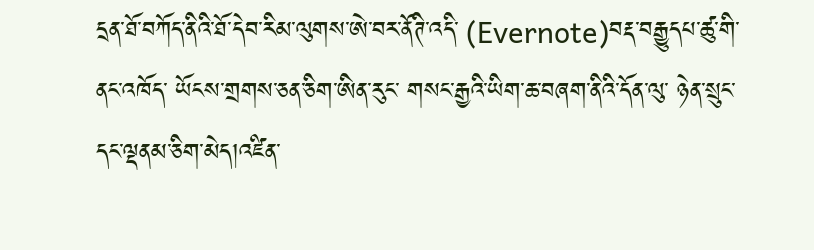དྲན་ཐོ་བཀོད་ནིའི་ཐོ་དེབ་རིམ་ལུགས་ཨེ་བར་ནོཊི་འདི་ (Evernote)བརྡ་བརྒྱུདཔ་ཚུ་གི་ནང་འཁོད་ ཡོངས་གྲགས་ཅན་ཅིག་ཨིན་རུང་ གསང་རྒྱའི་ཡིག་ཆ་བཞག་ནིའི་དོན་ལུ་ ཉེན་སྲུང་དང་ལྡནམ་ཅིག་མེད།འཛིན་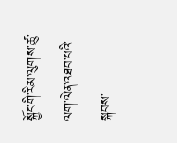སྐྱོང་གི་རིམ་ལུགས་ཚུ་ལག་ལེན་འཐབ་པའི་སྐབས་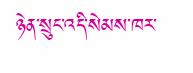ཉེན་སྲུང་འདི་སེམས་ཁར་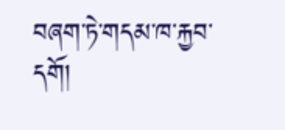བཞག་ཏེ་གདམ་ཁ་རྐྱབ་དགོ།